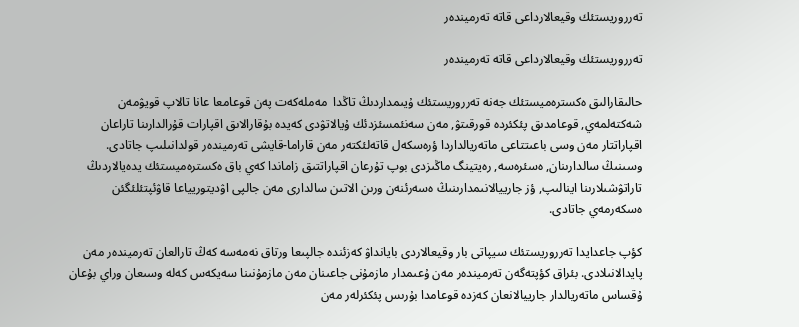تەرروريستئك وقيعالارداعى قاتە تەرميندەر

تەرروريستئك وقيعالارداعى قاتە تەرميندەر

حالىقارالىق ەكسترەميستئك جەنە تەرروريستئك ۇيىمداردىڭ تاڭدا  مەملەكەت پەن قوعامعا عانا تالاپ قويۋمەن شەكتەلمەي, قوعامدىق پئكئردە قورقىتۋ, مەن سەنئمسئزدئك ۇيالاتۋدى كەيدە بۇقارالاىق اقپارات قۇرالدارىنا تاراعان اقپاراتتار مەن وسى باعىتتاعى ماتەريالداردا ؤرەسكەل قاتەلئكتەر مەن قاراما-قايشى تەرميندەر قولدانىلىپ جاتادى. وسىنىڭ سالدارىنان, ەسئرەسە, رەيتينگ ماڭىزدى بوپ تۇرعان اقپاراتتىق زاماندا كەي باق ەكسترەميستئك يدەيالاردىڭ تاراتۋشىلارىنا اينالىپ, ؤز جارييالانىمدارىنىڭ ەسەرئنەن ورىن الاتىن سالدارى مەن جالپى اۋديتوريياعا قاۋئپتئلئگئن ەسكەرمەي جاتادى.

كؤپ جاعدايدا تەرروريستئك سيپاتى بار وقيعالاردى بايانداۋ كەزئندە جالپىعا ورتاق نەمەسە كەڭ تارالعان تەرميندەر مەن پايدالانىلادى. بئراق كؤپتەگەن تەرميندەر مەن ۇعىمدار مازمۇنى جاعىنان مەن مازمۇنىنا سەيكەس كەلە وسىعان وراي بۇعان ۇقساس ماتەريالدار جارييالانعان كەزدە قوعامدا بۇرىس پئكئرلەر مەن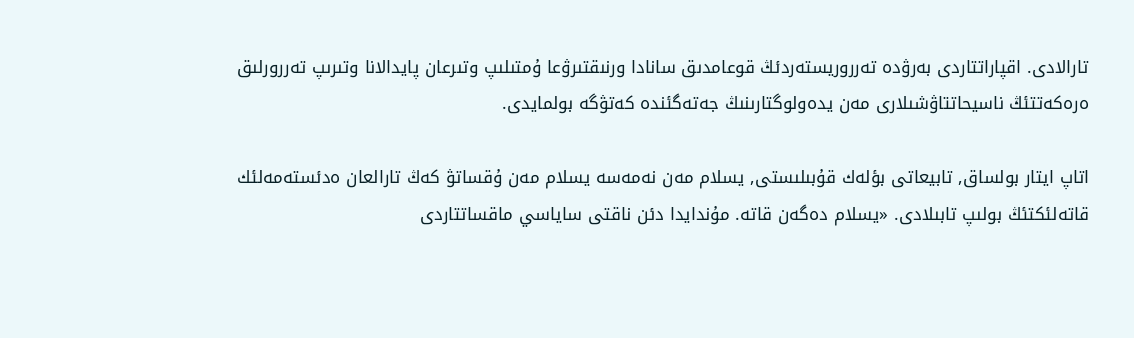تارالادى. اقپاراتتاردى بەرۋدە تەرروريستەردئڭ قوعامدىق سانادا ورنىقتىرۋعا ۇمتىلىپ وتىرعان پايدالانا وتىرىپ تەررورلىق ەرەكەتتئڭ ناسيحاتتاۋشىلارى مەن يدەولوگتارىنىڭ جەتەگئندە كەتۋگە بولمايدى.

اتاپ ايتار بولساق, تابيعاتى بؤلەك قۇبىلىستى, يسلام مەن نەمەسە يسلام مەن ۇقساتۋ كەڭ تارالعان ەدئستەمەلئك قاتەلئكتئڭ بولىپ تابىلادى. «يسلام دەگەن قاتە. مۇندايدا دئن ناقتى ساياسي ماقساتتاردى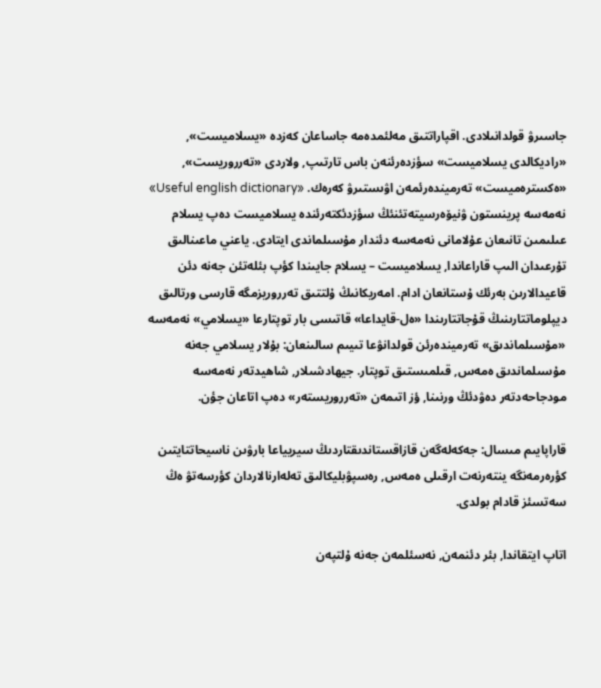جاسىرۋ قولدانىلادى. اقپاراتتىق مەلئمدەمە جاساعان كەزدە «يسلاميست», «راديكالدى يسلاميست» سؤزدەرئنەن باس تارتىپ, ولاردى «تەرروريست», «ەكسترەميست» تەرميندەرئمەن اۋىستىرۋ كەرەك. «Useful english dictionary» نەمەسە پرينستون ۋنيۆەرسيتەتئنئڭ سؤزدئكتەرئندە يسلاميست دەپ يسلام عىلىمىن تانىعان عۇلامانى نەمەسە دئندار مۇسىلماندى ايتادى. ياعني ماعىنالىق تۇرعىدان الىپ قاراعاندا, يسلاميست – يسلام جايىندا كؤپ بئلەتئن جەنە دئن قاعيدالارىن بەرئك ۇستانعان ادام. امەريكانىڭ ۇلتتىق تەرروريزمگە قارسى ورتالىق ديپلوماتتارىنىڭ قۇجاتتارىندا «ەل-قايداعا» قاتىسى بار توپتارعا «يسلامي» نەمەسە «مۇسىلماندىق» تەرميندەرئن قولدانۋعا تىيىم سالىنعان: بۇلار يسلامي جەنە مۇسىلماندىق ەمەس, قىلمىستىق توپتار. جيھادشىلار, شاھيدتەر نەمەسە مودجاحەدتەر دەۋدئڭ ورنىنا, ؤز اتىمەن «تەرروريستەر» دەپ اتاعان جؤن.

قاراپايىم مىسال: جەكەلەگەن قازاقستاندىقتاردىڭ سيريياعا بارۋىن ناسيحاتتايتىن كؤرەرمەنگە ينتەرنەت ارقىلى ەمەس, رەسپۋبليكالىق تەلەارنالاردان كؤرسەتۋ ەڭ سەتسئز قادام بولدى.

اتاپ ايتقاندا, بئر دئنمەن, نەسئلمەن جەنە ۇلتپەن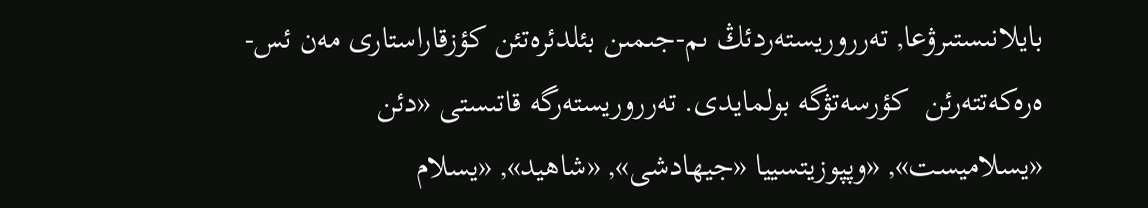بايلانىستىرۋعا, تەرروريستەردئڭ ىم-جىمىن بئلدئرەتئن كؤزقاراستارى مەن ئس-ەرەكەتتەرئن  كؤرسەتۋگە بولمايدى. تەرروريستەرگە قاتىستى «دئن «يسلاميست», «وپپوزيتسييا «جيھادشى», «شاھيد», «يسلام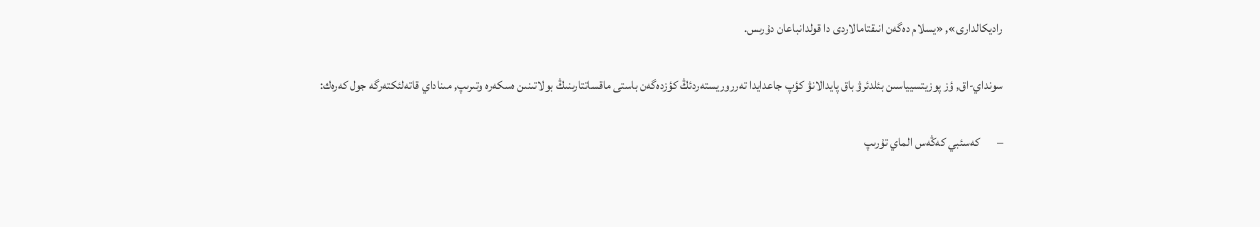راديكالدارى», «يسلام دەگەن انىقتامالاردى دا قولدانباعان دۇرىس.

سونداي-اق, ؤز پوزيتسيياسىن بئلدئرۋ باق پايدالانۋ كؤپ جاعدايدا تەرروريستەردئڭ كؤزدەگەن باستى ماقساتتارىنىڭ بولاتىنىن ەسكەرە وتىرىپ, مىناداي قاتەلئكتەرگە جول كەرەك:

–       كەسئبي كەڭەس الماي تۇرىپ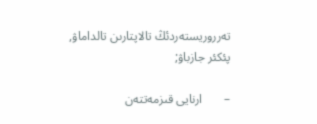تەرروريستەردئڭ تالاپتارىن تالداماۋ, پئكئر جازباۋ;

–       ارنايى قىزمەتتەن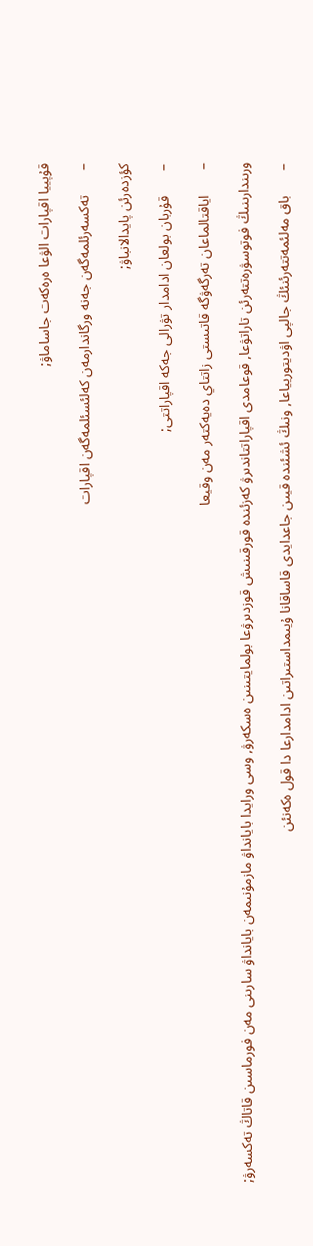قۇپييا اقپارات الۋعا ەرەكەت جاساماۋ;

–       تەكسەرئلمەگەن جەنە ورگاندارمەن كەلئسئلمەگەن اقپارات

كؤزدەرئن پايدالانباۋ;

–       قۇربان بولعان ادامدار تۋرالى جەكە اقپاراتتى;

–       اياقتالماعان تەرگەۋگە قاتىستى زاتتاي دەيەكتەر مەن وقيعا

ورىندارىنىڭ فوتوسۋرەتتەرئن تاراتۋعا, قوعامدى اقپاراتتاندىرۋ كەزئندە قورقىنىش قوزدىرۋعا بولمايتىنىن ەسكەرۋ, وسى ورايدا بايانداۋ مازمۇنىمەن بايانداۋ سارىنى مەن فورماسىن قاتاڭ تەكسەرۋ;

–       باق مەلئمەتتەرئنئڭ جالپى اۋديتوريياعا, ونىڭ ئشئندە قيىن جاعدايدى قاساقانا ۇيىمداستىراتىن ادامدارعا دا قول ەكەنئن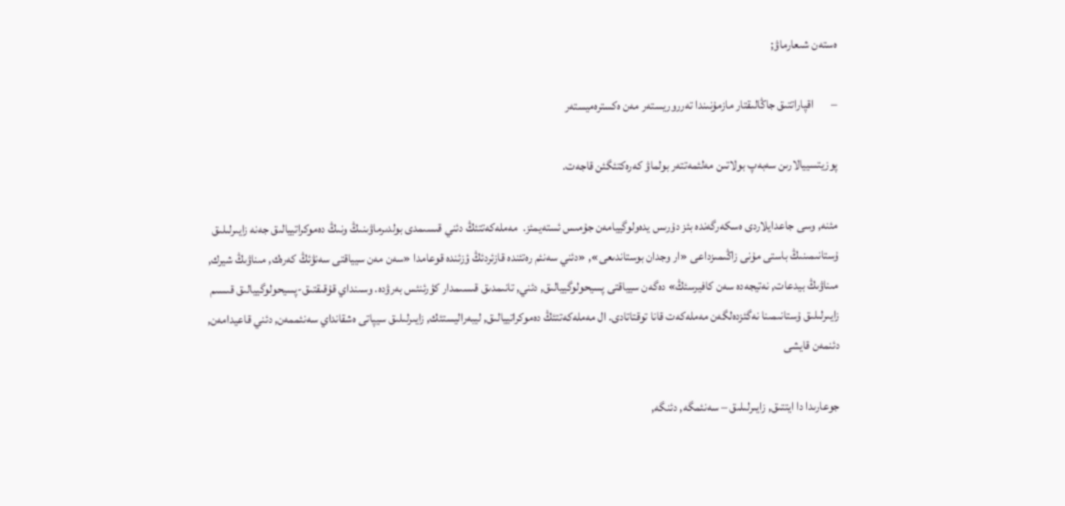ەستەن شىعارماۋ;

–       اقپاراتتىق جاڭالىقتار مازمۇنىندا تەرروريستەر مەن ەكسترەميستەر

پوزيتسييالارىن سەبەپ بولاتىن مەلئمەتتەر بولماۋ كەرەكتئگئن قاجەت.

مئنە, وسى جاعدايلاردى ەسكەرگەندە بئز دۇرىس يدەولوگييامەن جۇمىس ئستەيمئز.  مەملەكەتتئڭ دئني قىسىمدى بولدىرماۋىنىڭ ونىڭ دەموكراتييالىق جەنە زايىرلىلىق ۇستانىمىنىڭ باستى مۇنى زاڭىمىزداعى «ار وجدان بوستاندىعى», «دئني سەنئم رەتئندە قازئردئڭ ؤزئندە قوعامدا «سەن مەن سيياقتى سەنۋئڭ كەرەك, مىناۋىڭ شيرك, مىناۋىڭ بيدعات, نەتيجەدە سەن كافيرسئڭ» دەگەن سيياقتى پسيحولوگييالىق, دئني, تانىمدىق قىسىمدار كؤرئنئس بەرۋدە. وسىنداي قۇقىقتىق-پسيحولوگييالىق قىسىم زايىرلىلىق ۇستانىمىنا نەگئزدەلگەن مەملەكەت قانا توقتاتادى. ال مەملەكەتتئڭ دەموكراتييالىق, ليبەراليستئك, زايىرلىلىق سيپاتى ەشقانداي سەنئممەن, دئني قاعيدامەن, دئنمەن قايشى

جوعارىدا دا ايتتىق, زايىرلىلىق – سەنئمگە, دئنگە,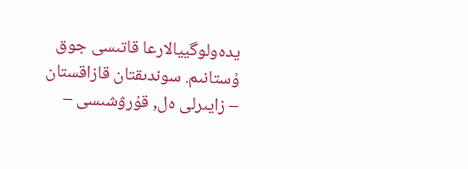يدەولوگييالارعا قاتىسى جوق ۇستانىم. سوندىقتان قازاقستان – زايىرلى ەل, قۇرۋشىسى –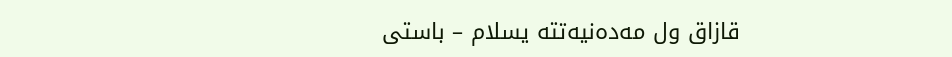قازاق ول مەدەنيەتتە يسلام – باستى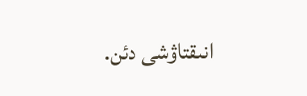انىقتاۋشى دئن.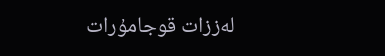لەززات قوجامۇرات